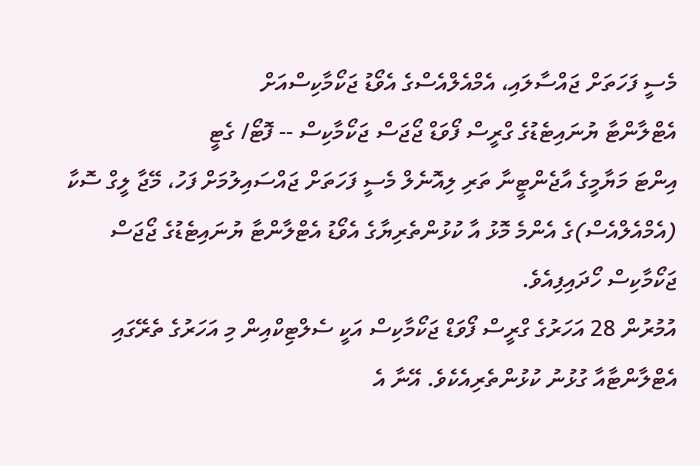މެސީ ފަހަތަށް ޖައްސާލައި، އެމްއެލްއެސްގެ އެވޯޑު ޖަކޯމާކިސްއަށް
އެޓްލާންޓާ ޔުނައިޓެޑުގެ ގްރީސް ފޯވަޑް ޖޯޖަސް ޖަކޯމާކިސް -- ފޮޓޯ/ ގެޓީ
އިންޓަ މަޔާމީގެ އާޖެންޓީނާ ތަރި ލިއޮނެލް މެސީ ފަހަތަށް ޖައްސައިލުމަށް ފަހު، މޭޖާ ލީގް ސޮކާ (އެމްއެލްއެސް)ގެ އެންމެ މޮޅު އާ ކުޅުންތެރިޔާގެ އެވޯޑު އެޓްލާންޓާ ޔުނައިޓެޑުގެ ޖޯޖަސް ޖަކޯމާކިސް ހޯދައިފިއެވެ.
އުމުރުން 28 އަހަރުގެ ގްރީސް ފޯވަޑް ޖަކޯމާކިސް އަކީ ސެލްޓިކްއިން މި އަހަރުގެ ތެރޭގައި އެޓްލާންޓާއާ ގުޅުނު ކުޅުންތެރިއެކެވެ. އޭނާ އެ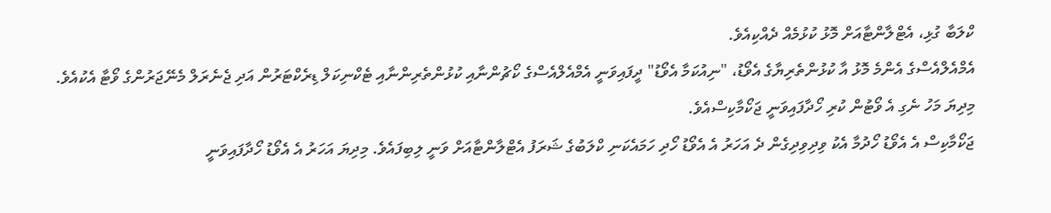ކްލަބާ ގުޅި، އެޓްލާންޓާއަށް މޮޅު ކުޅުމެއް ދެއްކިއެވެ.
އެމްއެލްއެސްގެ އެންމެ މޮޅު އާ ކުޅުންތެރިޔާގެ އެވޯޑު، "ނިއުކަމާ އެވޯޑު" ދީފައިވަނީ އެމްއެލްއެސްގެ ކޯޗުންނާއި ކުޅުންތެރިންނާއި ޓެކްނިކަލް ޑިރެކްޓަރުން އަދި ޖެނެރަލް މެނޭޖަރުންގެ ވޯޓާ އެކުއެވެ. މިދިޔަ މަހު ނެގި އެ ވޯޓުން ކުރި ހޯދާފައިވަނީ ޖަކޯމާކިސްއެވެ.
ޖަކޯމާކިސް އެ އެވޯޑު ހޯދުމާ އެކު ވިދިވިދިގެން ދެ އަހަރު އެ އެވޯޑު ހޯދި ހަމައެކަނި ކްލަބުގެ ޝަރަފު އެޓްލާންޓާއަށް ވަނީ ލިބިފައެވެ. މިދިޔަ އަހަރު އެ އެވޯޑު ހޯދާފައިވަނީ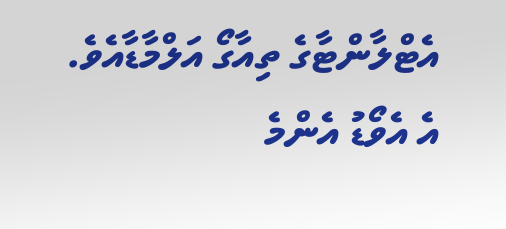އެޓްލާންޓާގެ ތިއާގޯ އަލްމާޑާއެވެ. އެ އެވޯޑު އެންމެ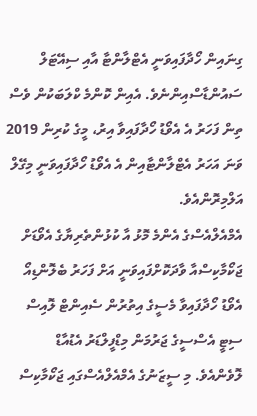ގިނައިން ހޯދާފައިވަނީ އެޓްލާންޓާ އާއި ސިއޭޓަލް ސައުންޑާސްއިންނެވެ. އެއިން ކޮންމެ ކްލަބަކުން ވެސް ތިން ފަހަރު އެ އެވޯޑު ހޯދާފައިވާ އިރު، މީގެ ކުރިން 2019 ވަނަ އަހަރު އެޓްލާންޓާއިން އެ އެވޯޑު ހޯދާފައިވަނީ މިގޭލް އަލްމިރޮންއެވެ.
އެމްއެލްއެސްގެ އެންމެ މޮޅު އާ ކުޅުންތެރިޔާގެ އެވޯޑަށް ޖަކޯމާކިސްއާ ވާދަކޮށްފައިވަނީ އަށް ފަހަރު ބެލޮންޑިއޯ އެވޯޑު ހޯދާފައިވާ މެސީގެ އިތުރުން ސެއިންޓް ލޮއިސް ސިޓީ އެސްސީގެ ޖަރުމަން މިޑްފީލްޑަރު އެޑުއާޑް ލޮވެންއެވެ. މި ސީޒަނުގެ އެމްއެލްއެސްގައި ޖަކޯމާކިސް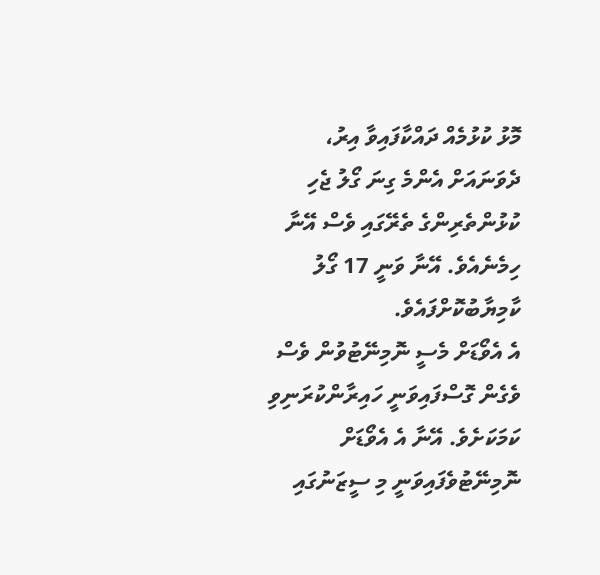މޮޅު ކުޅުމެއް ދައްކާފައިވާ އިރު، ދެވަނައަށް އެންމެ ގިނަ ގޯލު ޖެހި ކުޅުންތެރިންގެ ތެރޭގައި ވެސް އޭނާ ހިމެނެއެވެ. އޭނާ ވަނީ 17 ގޯލު ކާމިޔާބުކޮށްފައެވެ.
އެ އެވޯޑަށް މެސީ ނޮމިނޭޓުވުން ވެސް ވެގެން ގޮސްފައިވަނީ ހައިރާންކުރަނިވި ކަމަކަށެވެ. އޭނާ އެ އެވޯޑަށް ނޮމިނޭޓުވެފައިވަނީ މި ސީޒަނުގައި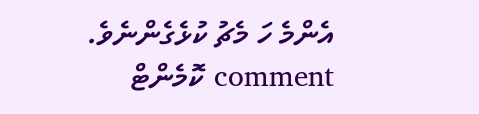އެންމެ ހަ މެޗު ކުޅެގެންނެވެ.
comment ކޮމެންޓް